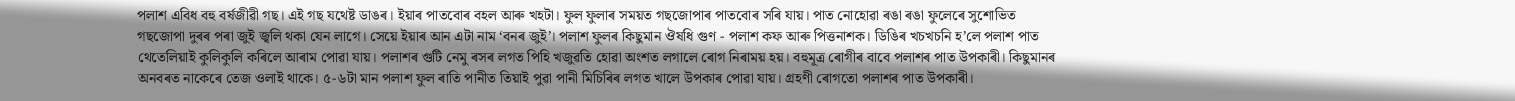পলাশ এবিধ বহু বৰ্ষজীৱী গছ। এই গছ যথেষ্ট ডাঙৰ। ইয়াৰ পাতবোৰ বহল আৰু খহটা। ফুল ফুলাৰ সময়ত গছজোপাৰ পাতবোৰ সৰি যায়। পাত নোহোৱা ৰঙা ৰঙা ফুলেৰে সুশোভিত গছজোপা দুৰৰ পৰা জুই জ্বলি থকা যেন লাগে। সেয়ে ইয়াৰ আন এটা নাম ‘বনৰ জুই’। পলাশ ফুলৰ কিছুমান ঔষধি গুণ - পলাশ কফ আৰু পিত্তনাশক। ডিঙিৰ খচখচনি হ’লে পলাশ পাত থেতেলিয়াই কুলিকুলি কৰিলে আৰাম পোৱা যায়। পলাশৰ গুটি নেমু ৰসৰ লগত পিহি খজুৱতি হোৱা অংশত লগালে ৰোগ নিৰাময় হয়। বহুমূত্ৰ ৰোগীৰ বাবে পলাশৰ পাত উপকাৰী। কিছুমানৰ অনবৰত নাকেৰে তেজ ওলাই থাকে। ৫-৬টা মান পলাশ ফুল ৰাতি পানীত তিয়াই পুৱা পানী মিচিৰিৰ লগত খালে উপকাৰ পোৱা যায়। গ্ৰহণী ৰোগতো পলাশৰ পাত উপকাৰী।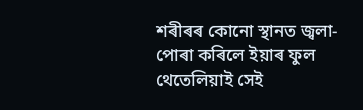শৰীৰৰ কোনো স্থানত জ্বলা-পোৰা কৰিলে ইয়াৰ ফুল থেতেলিয়াই সেই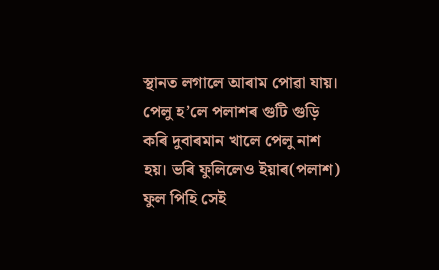স্থানত লগালে আৰাম পোৱা যায়। পেলু হ’লে পলাশৰ গুটি গুড়ি কৰি দুবাৰমান খালে পেলু নাশ হয়। ভৰি ফুলিলেও ইয়াৰ(পলাশ) ফুল পিহি সেই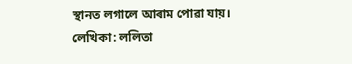স্থানত লগালে আৰাম পোৱা যায়। লেখিকা: ললিতা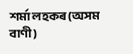শৰ্মা লহকৰ(অসম বাণী)